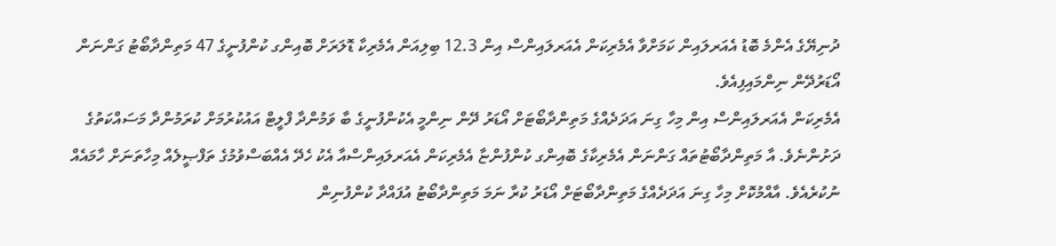ދުނިޔޭގެ އެންމެ ބޮޑު އެއަރލައިން ކަމަށްވާ އެމެރިކަން އެއަރލައިންސް އިން 12.3 ބިލިއަން އެމެރިކާ ޑޮލަރަށް ބޮއިންގ ކުންފުނީގެ 47 މަތިންދާބޯޓު ގަންނަން އޯޑަރުދޭން ނިންމައިފިއެވެ.
އެމެރިކަން އެއަރލައިންސް އިން މިހާ ގިނަ އަދަދެއްގެ މަތިންދާބޯޓަށް އޯޑަރު ދޭން ނިންމީ އެކުންފުނީގެ ބާ ވަމުންދާ ފްލީޓް އައުކުރުމަށް ކުރަމުންދާ މަސައްކަތުގެ ދަށުންނެވެ. އާ މަތިންދާބޯޓުތައް ގަންނަން އެމެރިކާގެ ބޮއިންގ ކުންފުންޏާ އެމެރިކަން އެއަރލައިންސްއާ އެކު ހެދޭ އެއްބަސްވުމުގެ ތަފްޞީލެއް މިހާތަނަށް ހާމައެއް ނުކުރެއެވެ. އާއްމުކޮށް މިހާ ގިނަ އަދަދެއްގެ މަތިންދާބޯޓަށް އޯޑަރު ކުރާ ނަމަ މަތިންދާބޯޓު އުފައްދާ ކުންފުނިން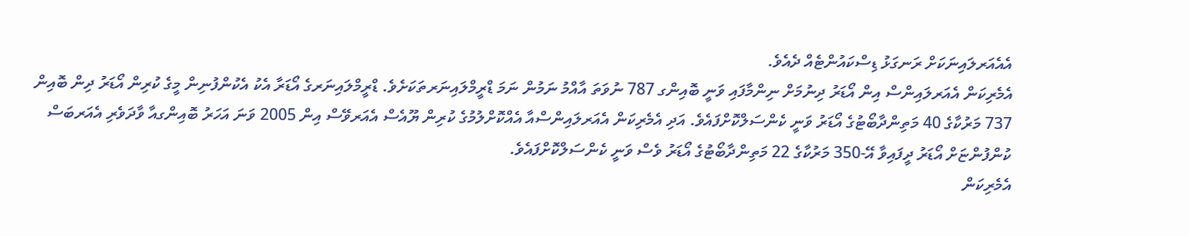އެއެއަރލައިނަކަށް ރަނގަޅު ޑިސްކައުންޓެއް ދެއެވެ.
އެމެރިކަން އެއަރލައިންސް އިން އޯޑަރު ދިނުމަށް ނިންމާފައި ވަނީ ބޮއިންގ 787 ނުވަތަ އާއްމު ނަމުން ނަމަ ޑްރީމްލައިނަރތަކަށެވެ. ޑްރީމްލައިނަރގެ އޯޑަރާ އެކު އެކުންފުނިން މީގެ ކުރިން އޯޑަރު ދިން ބޮއިން 737 މަރުކާގެ 40 މަތިންދާބޯޓުގެ އޯޑަރު ވަނީ ކެންސަލްކޮށްފައެވެ. އަދި އެމެރިކަން އެއަރލައިންސްއާ އެއްކޮށްލުމުގެ ކުރިން ޔޫއެސް އެއަރވޭސް އިން 2005 ވަނަ އަހަރު ބޮއިންގއާ ވާދަވެރި އެއަރބަސް ކުންފުންޏަށް އޯޑަރު ދީފައިވާ އޭ-350 މަރުކާގެ 22 މަތިންދާބޯޓުގެ އޯޑަރު ވެސް ވަނީ ކެންސަލްކޮށްފައެވެ.
އެމެރިކަން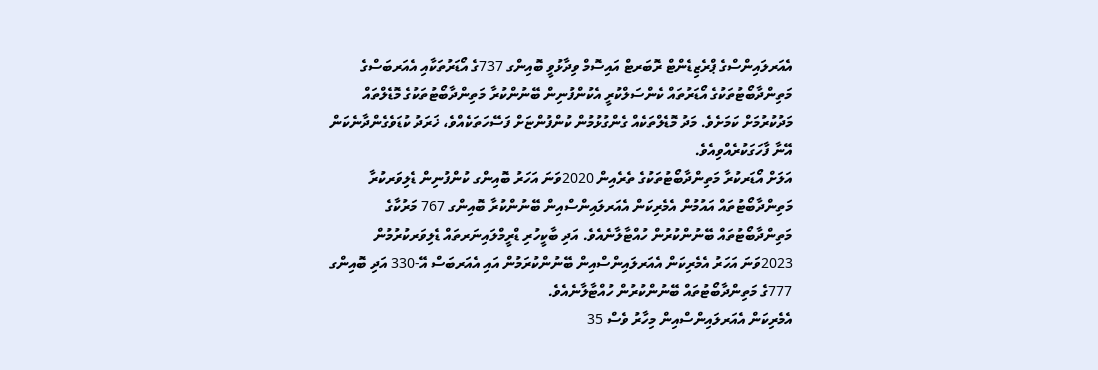އެއަރލައިންސްގެ ޕްރެޒިޑެންޓް ރޮބަރޓް އައިސޮމް ވިދާޅުވީ ބޮއިންގ 737ގެ އޯޑަރުތަކާއި އެއަރބަސްގެ މަތިންދާބޯޓުތަކުގެ އޯޑަރުތައް ކެންސަލްކުރީ އެކުންފުނިން ބޭނުންކުރާ މަތިންދާބޯޓުތަކުގެ މޮޑެލްތައް މަދުކުރުމަށް ކަމަށެވެ. މަދު މޮޑެލްތަކެއް ގެންގުޅުމުން ކުންފުންޏަށް ފަސޭހަތަކެއްވެ، ޚަރަދު ކުޑަވެގެންދާނެކަން އޭނާ ފާހަގަކުރެއްވިއެވެ.
އަލަށް އޯޑަރކުރާ މަތިންދާބޯޓުތަކުގެ ތެރެއިން 2020ވަނަ އަހަރު ބޮއިންގ ކުންފުނިން ޑެލިވަރކުރާ މަތިންދާބޯޓުތައް އައުމުން އެމެރިކަން އެއަރލައިންސްއިން ބޭނުންކުރާ ބޮއިންގ 767 މަރުކާގެ މަތިންދާބޯޓުތައް ބޭނުންކުރުން ހުއްޓާލާނެއެވެ. އަދި ބާކީހުރި ޑްރީމްލައިނަރތައް ޑެލިވަރކުރުމުން 2023ވަނަ އަހަރު އެމެރިކަން އެއަރލައިންސްއިން ބޭނުންކުރަމުން އައި އެއަރބަސް އޭ-330 އަދި ބޮއިންގ 777ގެ މަތިންދާބޯޓުތައް ބޭނުންކުރުން ހުއްޓާލާނެއެވެ.
އެމެރިކަން އެއަރލައިންސްއިން މިހާރު ވެސް 35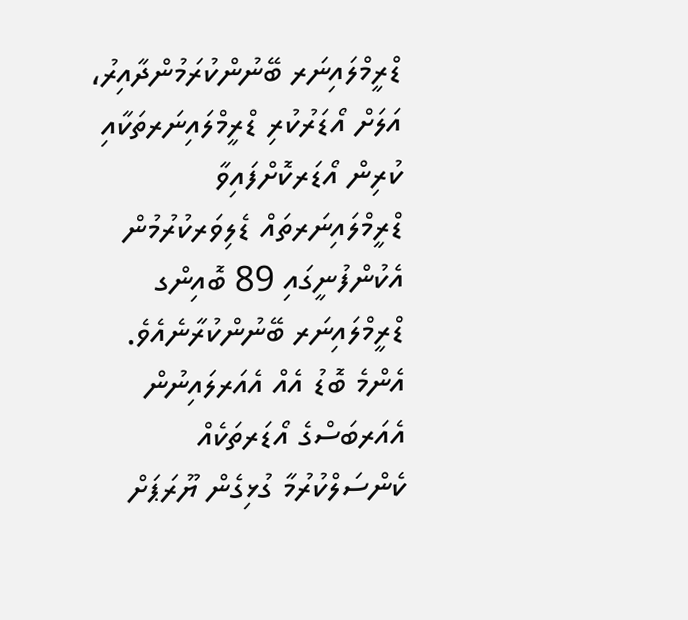ޑްރީމްލައިނަރ ބޭނުންކުރަމުންދާއިރު، އަލަށް އޯޑަރުކުރި ޑްރީމްލައިނަރތަކާއި ކުރިން އޯޑަރކޮށްފައިވާ ޑްރީމްލައިނަރތައް ޑެލިވަރކުރުމުން އެކުންފުނީގައި 89 ބޮއިންގ ޑްރީމްލައިނަރ ބޭނުންކުރާނެއެވެ.
އެންމެ ބޮޑު އެއް އެއަރލައިނުން އެއަރބަސްގެ އޯޑަރތަކެއް ކެންސަލްކުރުމާ ގުޅިގެން ޔޫރަޕަށް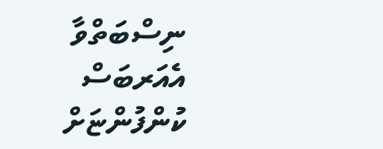ނިސްބަތްވާ އެއަރބަސް ކުންފުންޏަށް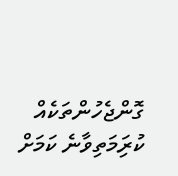ގޮންޖެހުންތަކެއް ކުރިަމަތިވާނެ ކަމަށް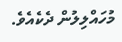މުހައްލިލުން ދެކެއެވެ.